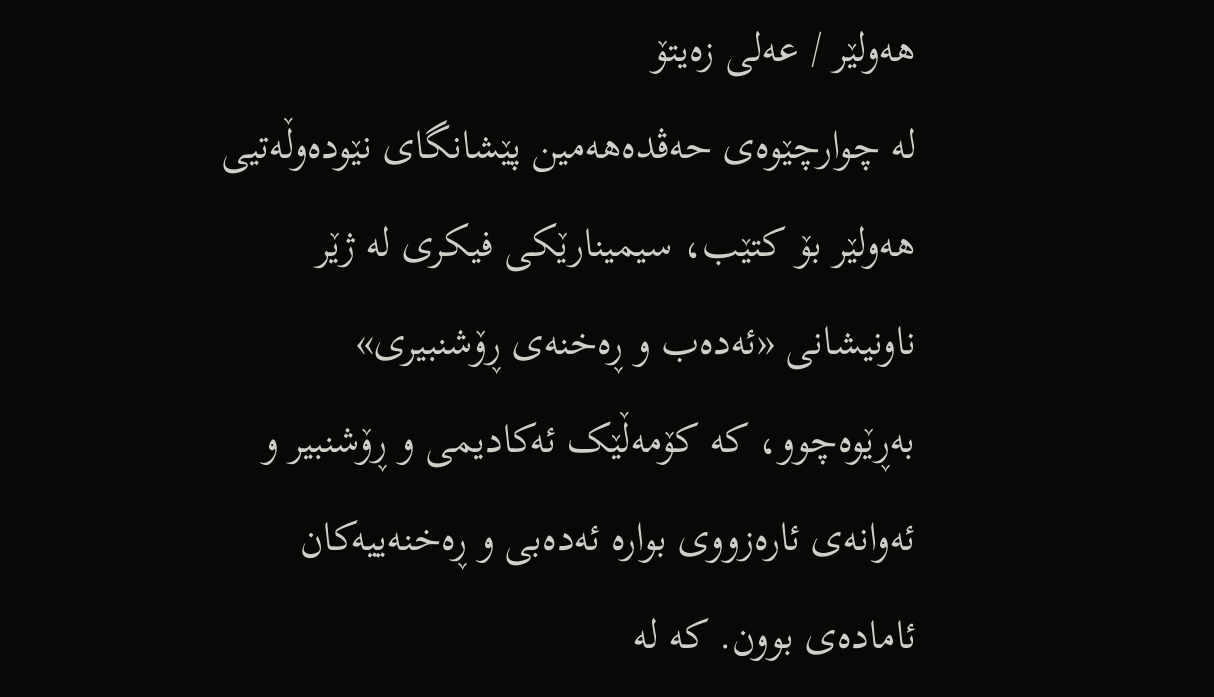هەولێر / عەلی زەيتۆ
لە چوارچێوەی حەڤدەهەمین پێشانگای نێودەوڵەتیی هەولێر بۆ کتێب، سیمینارێکی فیکری لە ژێر ناونیشانی «ئەدەب و ڕەخنەی ڕۆشنبیری» بەڕێوەچوو، کە کۆمەڵێک ئەکادیمی و ڕۆشنبیر و ئەوانەی ئارەزووی بوارە ئەدەبی و ڕەخنەییەکان ئامادەی بوون. کە لە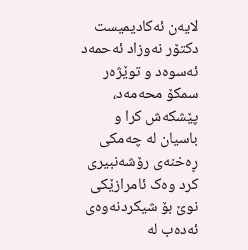لایەن ئەکادیمیست دکتۆر نەوزاد ئەحمەد ئەسوەد و توێژەر سمکۆ محەمەد، پێشکەش کرا و باسیان لە چەمکی ڕەخنەی رۆشەنبیری کرد وەک ئامرازێکی نوێ بۆ شیکردنەوەی ئەدەب لە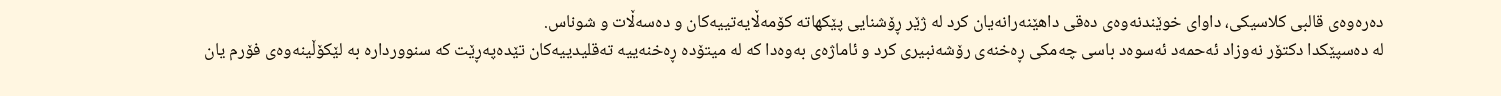دەرەوەی قالبی کلاسیکی، داوای خوێندنەوەی دەقی داهێنەرانەیان کرد لە ژێر ڕۆشنایی پێکهاتە کۆمەڵایەتییەکان و دەسەڵات و شوناس.
لە دەسپێکدا دکتۆر نەوزاد ئەحمەد ئەسوەد باسی چەمکی ڕەخنەی رۆشەنبیری کرد و ئاماژەی بەوەدا کە لە میتۆدە ڕەخنەییە تەقلیدییەکان تێدەپەڕێت کە سنووردارە بە لێکۆڵینەوەی فۆرم یان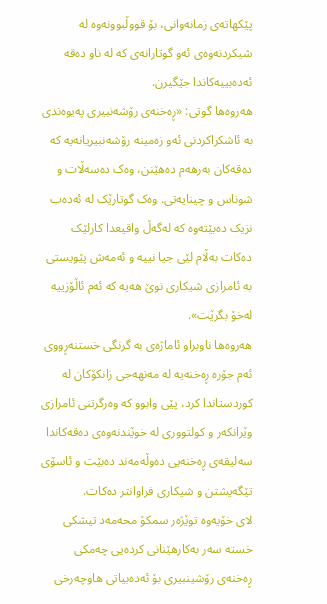پێکهاتەی زمانەوانی، بۆ قووڵبوونەوە لە شیکردنەوەی ئەو گوتارانەی کە لە ناو دەقە ئەدەبییەکاندا جێگیرن.
هەروەها گوتی: «ڕەخنەی رۆشەنبیری پەیوەندی بە ئاشکراکردنی ئەو زەمینە رۆشەنبیریانەیە کە دەقەکان بەرهەم دەهێنن، وەک دەسەڵات و شوناس و چینایەتی. وەک گوتارێک لە ئەدەب نزیک دەبێتەوە کە لەگەڵ واقیعدا کارلێک دەکات بەڵام لێی جیا نییە و ئەمەش پێویستی بە ئامرازی شیکاری نوێ هەیە کە ئەم ئاڵۆزییە لەخۆ بگرێت».
هەروەها ناوبراو ئاماژەی بە گرنگی خستنەڕووی ئەم جۆرە ڕەخنەیە لە مەنهەجی زانکۆکان لە کوردستاندا کرد، پێی وابوو کە وەرگرتنی ئامرازی وێرانکەر و کولتووری لە خوێندنەوەی دەقەکاندا سەلیقەی ڕەخنەیی دەوڵەمەند دەبێت و ئاسۆی تێگەیشتن و شیکاری فراوانتر دەکات.
لای خۆیەوە توێژەر سمکۆ محەمەد تیشکی خستە سەر بەکارهێنانی کردەیی چەمکی ڕەخنەی رۆشینبیری بۆ ئەدەبیاتی هاوچەرخی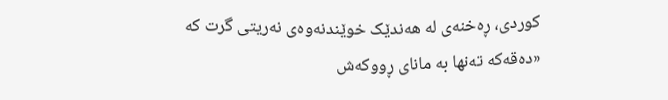کوردی، ڕەخنەی لە هەندێک خوێندنەوەی نەریتی گرت کە «دەقەکە تەنها بە مانای ڕووکەش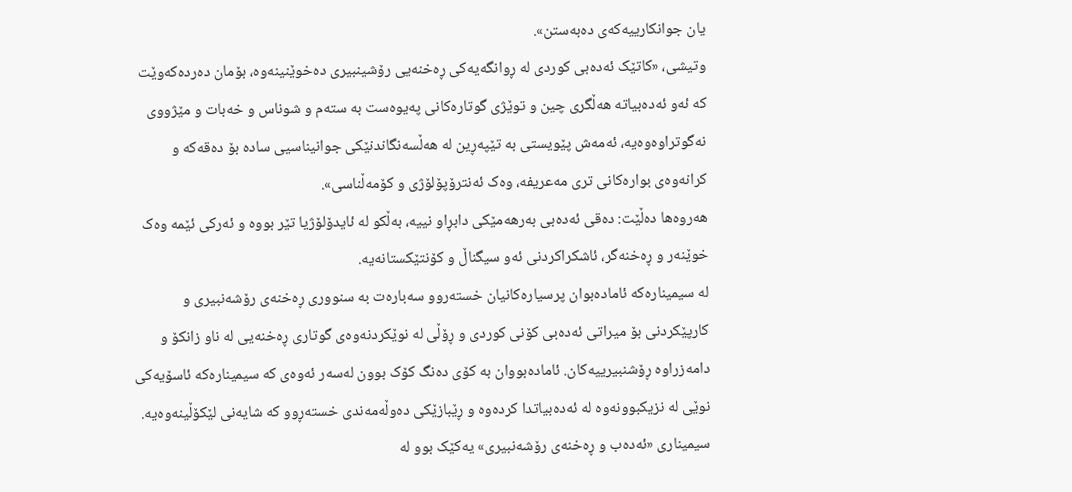یان جوانکارییەکەی دەبەستن».
وتیشی، «کاتێک ئەدەبی کوردی لە ڕوانگەیەکی ڕەخنەیی رۆشینبیری دەخوێنینەوە، بۆمان دەردەکەوێت کە ئەو ئەدەبیاتە هەڵگری چین و توێژی گوتارەکانی پەیوەست بە ستەم و شوناس و خەبات و مێژووی نەگوتراوەوەیە، ئەمەش پێویستی بە تێپەڕین لە هەڵسەنگاندنێکی جوانیناسیی سادە بۆ دەقەکە و کرانەوەی بوارەکانی تری مەعریفە، وەک ئەنترۆپۆلۆژی و کۆمەڵناسی».
هەروەها دەڵێت: دەقی ئەدەبی بەرهەمێکی دابڕاو نییە، بەڵکو لە ئایدۆلۆژیا تێر بووە و ئەرکی ئێمە وەک خوێنەر و ڕەخنەگر، ئاشکراکردنی ئەو سیگناڵ و کۆنتێکستانەیە.
لە سیمینارەکە ئامادەبوان پرسیارەکانیان خستەروو سەبارەت بە سنووری ڕەخنەی رۆشەنبیری و کارپێکردنی بۆ میراتی ئەدەبی کۆنی کوردی و ڕۆڵی لە نوێکردنەوەی گوتاری ڕەخنەیی لە ناو زانکۆ و دامەزراوە ڕۆشنبیرییەکان. ئامادەبووان بە کۆی دەنگ کۆک بوون لەسەر ئەوەی کە سیمینارەکە ئاسۆیەکی نوێی لە نزیکبوونەوە لە ئەدەبیاتدا کردەوە و ڕێبازێکی دەوڵەمەندی خستەڕوو کە شایەنی لێکۆڵینەوەيه.
سیمیناری «ئەدەب و ڕەخنەی رۆشەنبیری» یەکێک بوو لە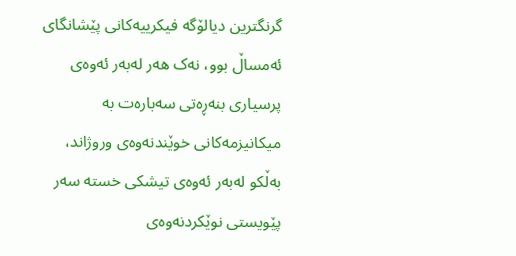گرنگترین دیالۆگە فیکرییەکانی پێشانگای ئەمساڵ بوو، نەک هەر لەبەر ئەوەی پرسیاری بنەڕەتی سەبارەت بە میکانیزمەکانی خوێندنەوەی وروژاند، بەڵکو لەبەر ئەوەی تیشکی خستە سەر پێویستی نوێکردنەوەی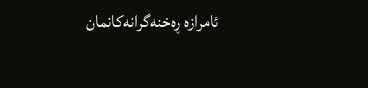ئامرازە ڕەخنەگرانەکانمان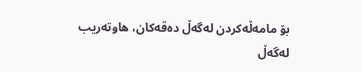بۆ مامەڵەکردن لەگەڵ دەقەکان، هاوتەریب لەگەڵ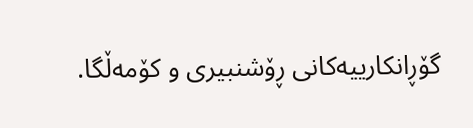گۆڕانکارییەکانی ڕۆشنبیری و کۆمەڵگا.